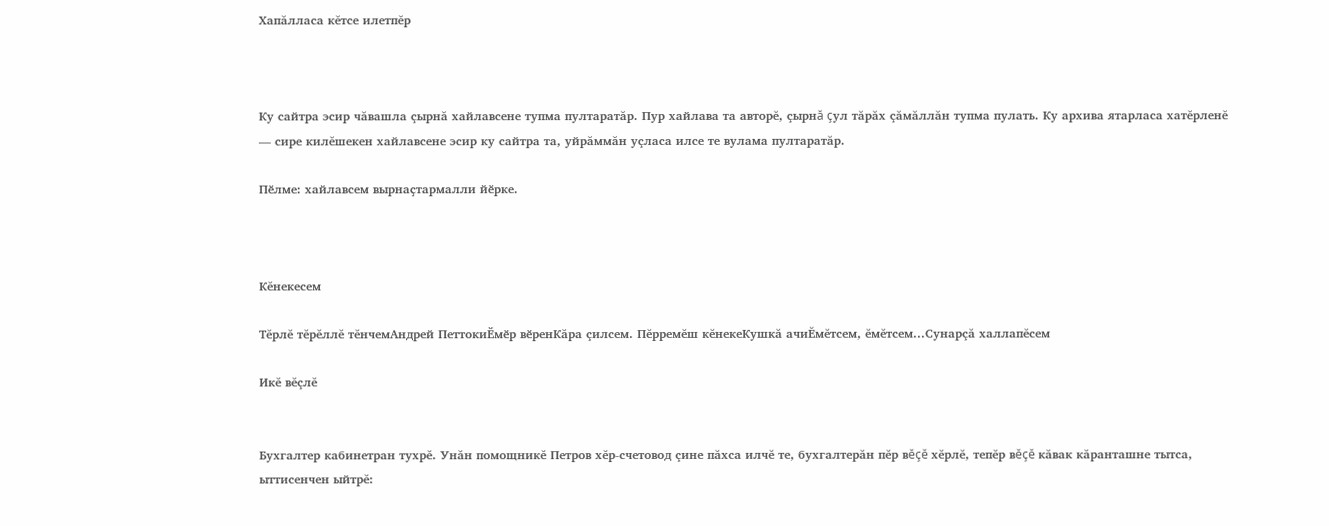Хапăлласа кĕтсе илетпĕр



Ку сайтра эсир чăвашла çырнă хайлавсене тупма пултаратăр. Пур хайлава та авторĕ, çырнă çул тăрăх çăмăллăн тупма пулать. Ку архива ятарласа хатĕрленĕ — сире килĕшекен хайлавсене эсир ку сайтра та, уйрăммăн уçласа илсе те вулама пултаратăр.

Пӗлме: хайлавсем вырнаҫтармалли йӗрке.



Кĕнекесем

Тĕрлĕ тĕрĕллĕ тĕнчемАндрей ПеттокиӖмӗр вӗренКăра çилсем. Пĕрремĕш кĕнекеКушкă ачиĔмĕтсем, ĕмĕтсем...Сунарçă халлапĕсем

Икĕ вĕçлĕ


Бухгалтер кабинетран тухрĕ. Унăн помощникĕ Петров хĕр-счетовод çине пăхса илчĕ те, бухгалтерăн пĕр вĕçĕ хĕрлĕ, тепĕр вĕçĕ кăвак кăранташне тытса, ыттисенчен ыйтрĕ: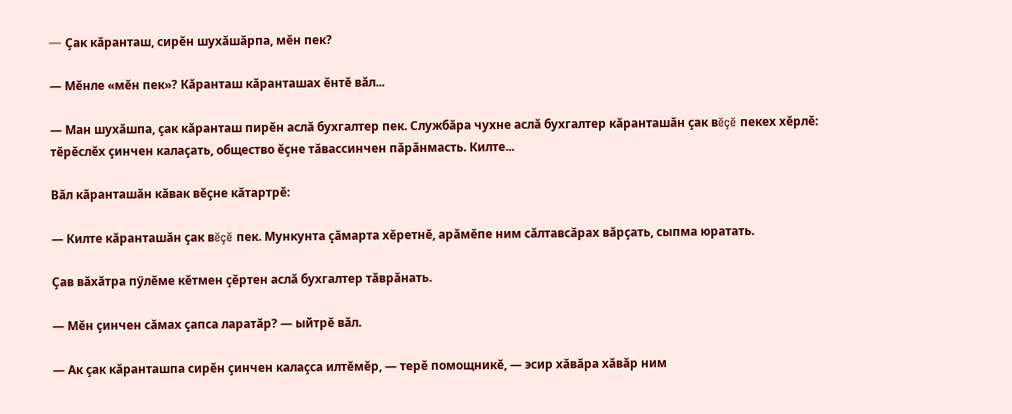— Çак кăранташ, сирĕн шухăшăрпа, мĕн пек?

— Мĕнле «мĕн пек»? Кăранташ кăранташах ĕнтĕ вăл...

— Ман шухăшпа, çак кăранташ пирĕн аслă бухгалтер пек. Службăра чухне аслă бухгалтер кăранташăн çак вĕçĕ пекех хĕрлĕ: тĕрĕслĕх çинчен калаçать, общество ĕçне тăвассинчен пăрăнмасть. Килте...

Вăл кăранташăн кăвак вĕçне кăтартрĕ:

— Килте кăранташăн çак вĕçĕ пек. Мункунта çăмарта хĕретнĕ, арăмĕпе ним сăлтавсăрах вăрçать, сыпма юратать.

Çав вăхăтра пӳлĕме кĕтмен çĕртен аслă бухгалтер тăврăнать.

— Мĕн çинчен сăмах çапса ларатăр? — ыйтрĕ вăл.

— Ак çак кăранташпа сирĕн çинчен калаçса илтĕмĕр, — терĕ помощникĕ, — эсир хăвăра хăвăр ним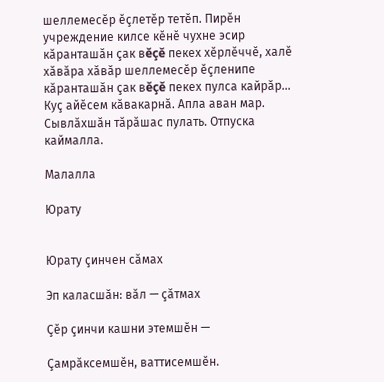шеллемесĕр ĕçлетĕр тетĕп. Пирĕн учреждение килсе кĕнĕ чухне эсир кăранташăн çак вĕçĕ пекех хĕрлĕччĕ, халĕ хăвăра хăвăр шеллемесĕр ĕçленипе кăранташăн çак вĕçĕ пекех пулса кайрăр... Куç айĕсем кăвакарнă. Апла аван мар. Сывлăхшăн тăрăшас пулать. Отпуска каймалла.

Малалла

Юрату


Юрату çинчен сăмах

Эп каласшăн: вăл — çăтмах

Çĕр çинчи кашни этемшĕн —

Çамрăксемшĕн, ваттисемшĕн.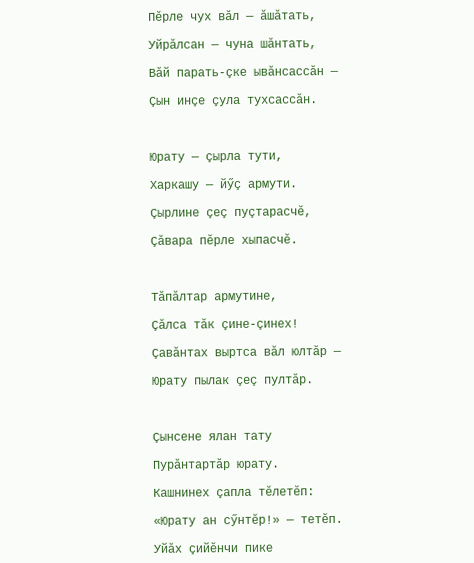Пĕрле чух вăл — ăшăтать,

Уйрăлсан — чуна шăнтать,

Вăй парать-çке ывăнсассăн —

Çын инçе çула тухсассăн.



Юрату — çырла тути,

Харкашу — йӳç армути.

Çырлине çеç пуçтарасчĕ,

Çăвара пĕрле хыпасчĕ.



Тăпăлтар армутине,

Çăлса тăк çине-çинех!

Çавăнтах выртса вăл юлтăр —

Юрату пылак çеç пултăр.



Çынсене ялан тату

Пурăнтартăр юрату.

Кашнинех çапла тĕлетĕп:

«Юрату ан сӳнтĕр!» — тетĕп.

Уйăх çийĕнчи пике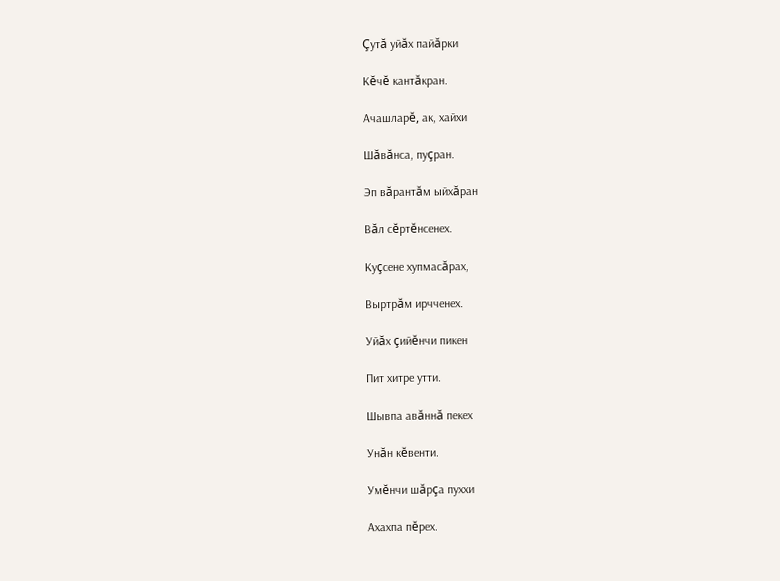Çутă уйăх пайăрки

Кĕчĕ кантăкран.

Ачашларĕ, ак, хайхи

Шăвăнса, пуçран.

Эп вăрантăм ыйхăран

Вăл сĕртĕнсенех.

Куçсене хупмасăрах,

Выртрăм ирчченех.

Уйăх çийĕнчи пикен

Пит хитре утти.

Шывпа авăннă пекех

Унăн кĕвенти.

Умĕнчи шăрçа пуххи

Ахахпа пĕрех.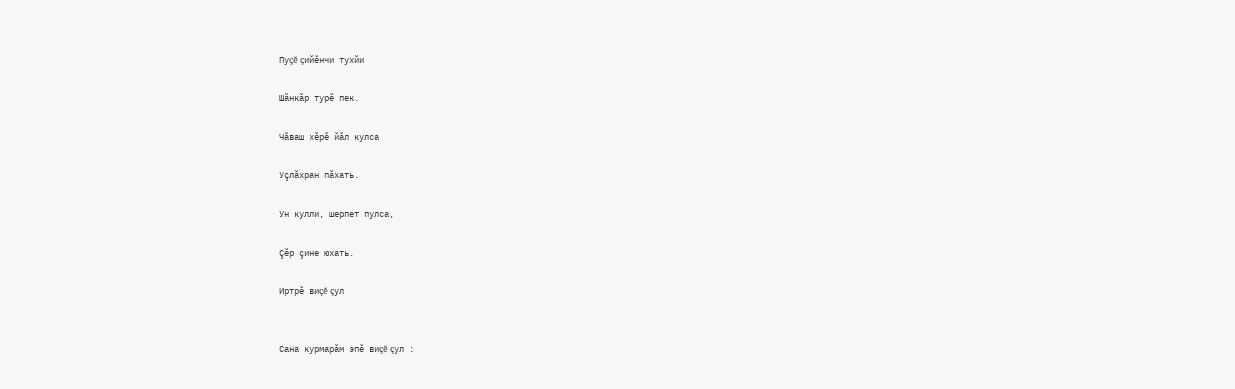Пуçĕ çийĕнчи тухйи

Шăнкăр турĕ пек.

Чăваш хĕрĕ йăл кулса

Уçлăхран пăхать.

Ун кулли, шерпет пулса,

Çĕр çине юхать.

Иртрĕ виçĕ çул


Сана курмарăм эпĕ виçĕ çул :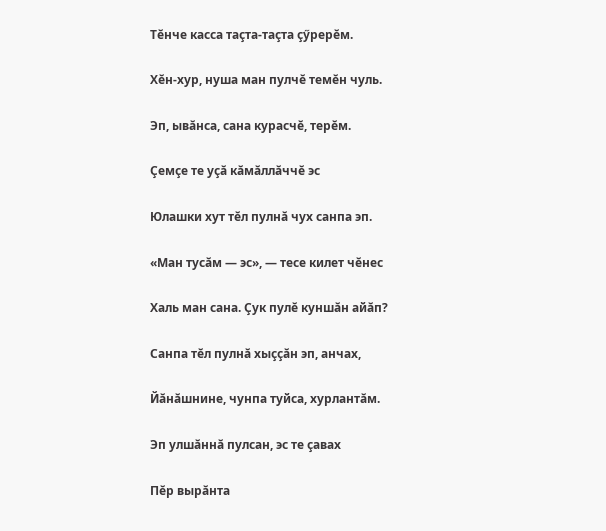Тĕнче касса таçта-таçта çӳрерĕм.

Хĕн-хур, нуша ман пулчĕ темĕн чуль.

Эп, ывăнса, сана курасчĕ, терĕм.

Çемçе те уçă кăмăллăччĕ эс

Юлашки хут тĕл пулнă чух санпа эп.

«Ман тусăм — эс», — тесе килет чĕнес

Халь ман сана. Çук пулĕ куншăн айăп?

Санпа тĕл пулнă хыççăн эп, анчах,

Йăнăшнине, чунпа туйса, хурлантăм.

Эп улшăннă пулсан, эс те çавах

Пĕр вырăнта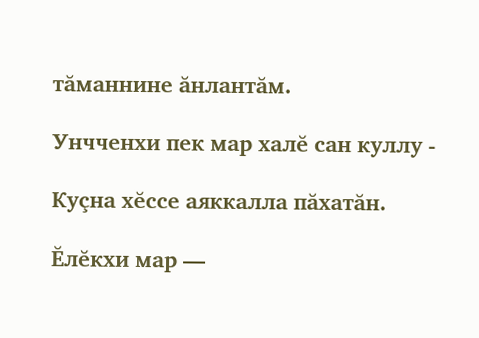тăманнине ăнлантăм.

Унчченхи пек мар халĕ сан куллу -

Куçна хĕссе аяккалла пăхатăн.

Ĕлĕкхи мар —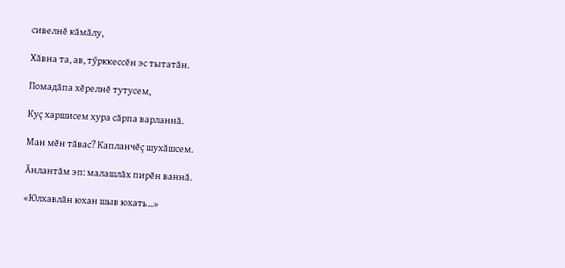сивелнĕ кăмăлу,

Хăвна та, ав, тӳрккессĕн эс тытатăн.

Помадăпа хĕрелнĕ тутусем,

Куç харшисем хура сăрпа варланнă.

Ман мĕн тăвас? Капланчĕç шухăшсем.

Ăнлантăм эп: малашлăх пирĕн ваннă.

«Юлхавлăн юхан шыв юхать...»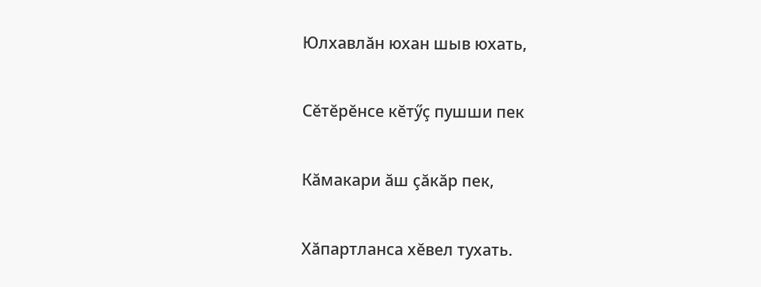Юлхавлăн юхан шыв юхать,

Сĕтĕрĕнсе кĕтӳç пушши пек

Кăмакари ăш çăкăр пек,

Хăпартланса хĕвел тухать.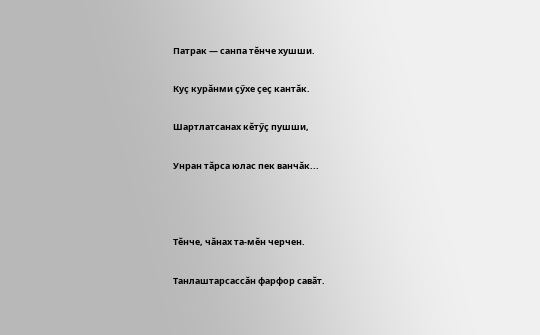Патрак — санпа тĕнче хушши.

Куç курăнми çӳхе çеç кантăк.

Шартлатсанах кĕтӳç пушши,

Унран тăрса юлас пек ванчăк...



Тĕнче, чăнах та-мĕн черчен.

Танлаштарсассăн фарфор савăт.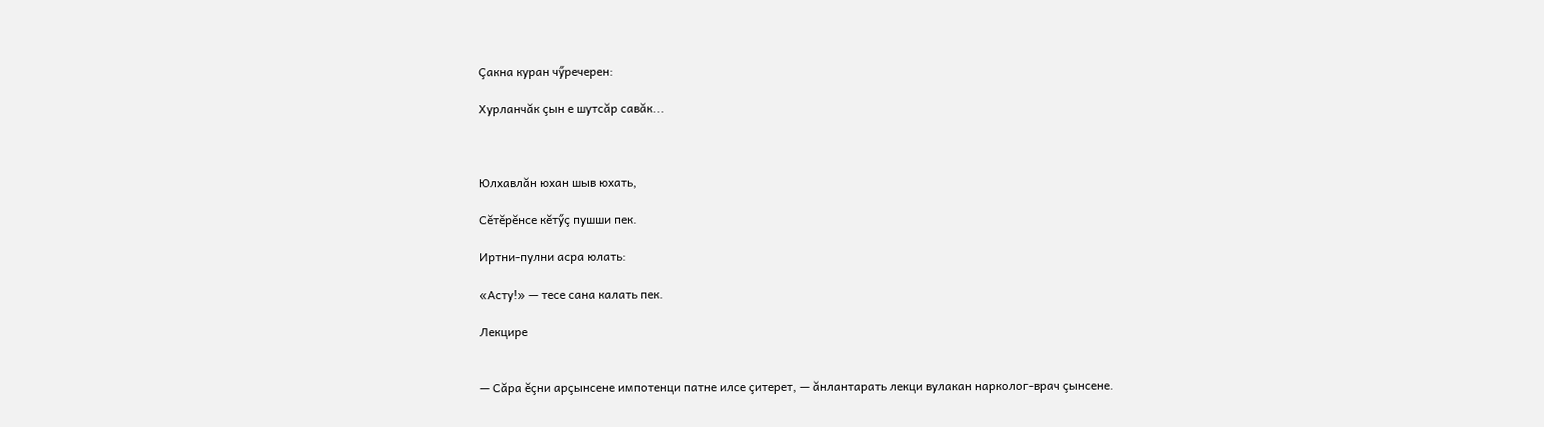Çакна куран чӳречерен:

Хурланчăк çын е шутсăр савăк...



Юлхавлăн юхан шыв юхать,

Сĕтĕрĕнсе кĕтӳç пушши пек.

Иртни-пулни асра юлать:

«Асту!» — тесе сана калать пек.

Лекцире


— Сăра ĕçни арçынсене импотенци патне илсе çитерет, — ăнлантарать лекци вулакан нарколог-врач çынсене.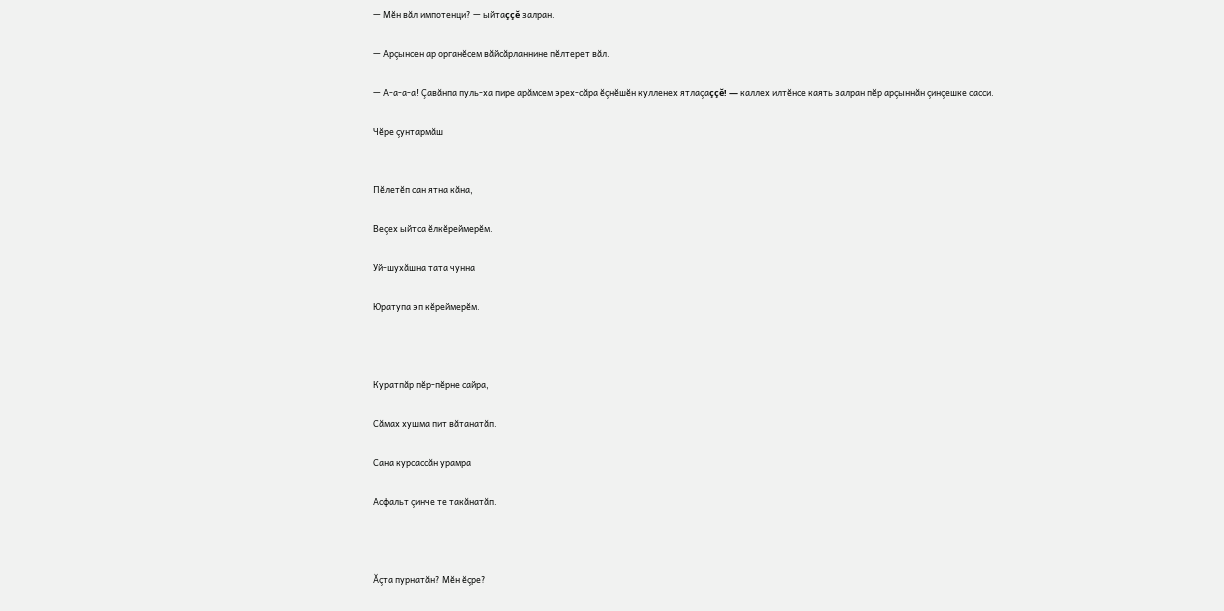— Мĕн вăл импотенци? — ыйтаççĕ залран.

— Арçынсен ар органĕсем вăйсăрланнине пĕлтерет вăл.

— А-а-а-а! Çавăнпа пуль-ха пире арăмсем эрех-сăра ĕçнĕшĕн кулленех ятлаçаççĕ! — каллех илтĕнсе каять залран пĕр арçыннăн çинçешке сасси.

Чĕре çунтармăш


Пĕлетĕп сан ятна кăна,

Веçех ыйтса ĕлкĕреймерĕм.

Уй-шухăшна тата чунна

Юратупа эп кĕреймерĕм.



Куратпăр пĕр-пĕрне сайра,

Сăмах хушма пит вăтанатăп.

Сана курсассăн урамра

Асфальт çинче те такăнатăп.



Ăçта пурнатăн? Мĕн ĕçре?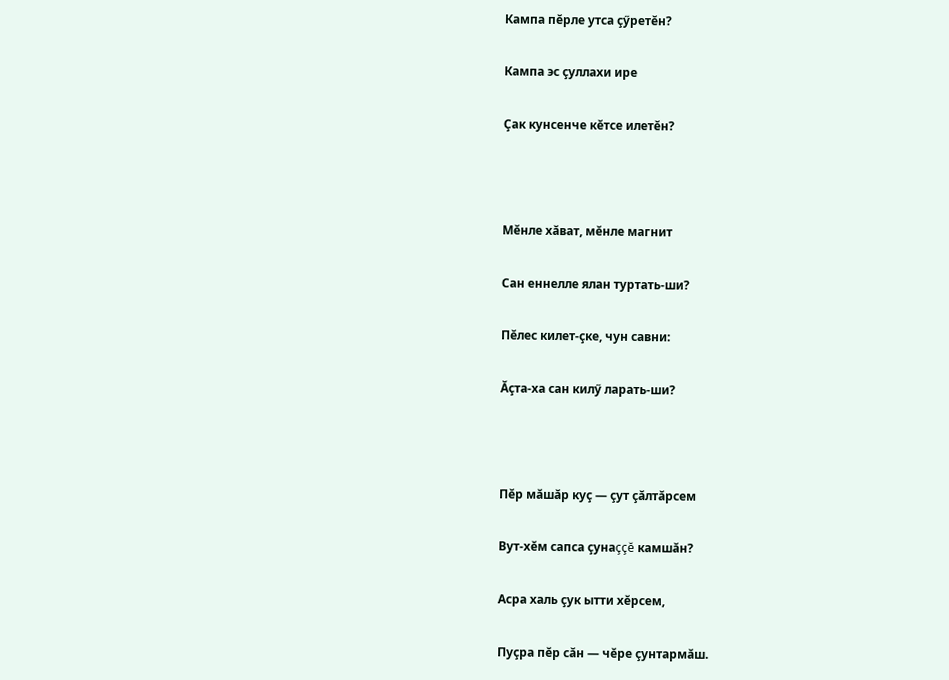Кампа пĕрле утса çӳретĕн?

Кампа эс çуллахи ире

Çак кунсенче кĕтсе илетĕн?



Мĕнле хăват, мĕнле магнит

Сан еннелле ялан туртать-ши?

Пĕлес килет-çке, чун савни:

Ăçта-ха сан килӳ ларать-ши?



Пĕр мăшăр куç — çут çăлтăрсем

Вут-хĕм сапса çунаççĕ камшăн?

Асра халь çук ытти хĕрсем,

Пуçра пĕр сăн — чĕре çунтармăш.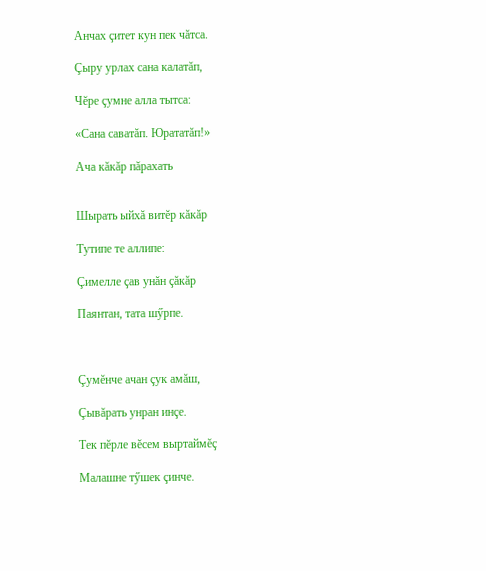Анчах çитет кун пек чăтса.

Çыру урлах сана калатăп,

Чĕре çумне алла тытса:

«Сана саватăп. Юрататăп!»

Ача кăкăр пăрахать


Шырать ыйхă витĕр кăкăр

Тутипе те аллипе:

Çимелле çав унăн çăкăр

Паянтан, тата шӳрпе.



Çумĕнче ачан çук амăш,

Çывăрать унран инçе.

Тек пĕрле вĕсем выртаймĕç

Малашне тӳшек çинче.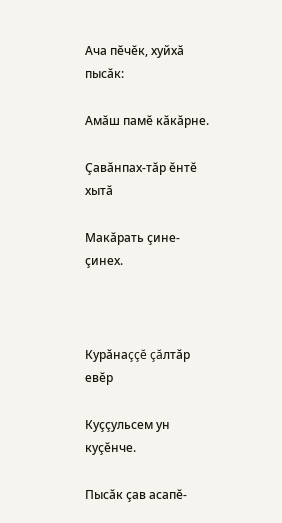Ача пĕчĕк, хуйхă пысăк:

Амăш памĕ кăкăрне.

Çавăнпах-тăр ĕнтĕ хытă

Макăрать çине-çинех.



Курăнаççĕ çăлтăр евĕр

Куççульсем ун куçĕнче.

Пысăк çав асапĕ-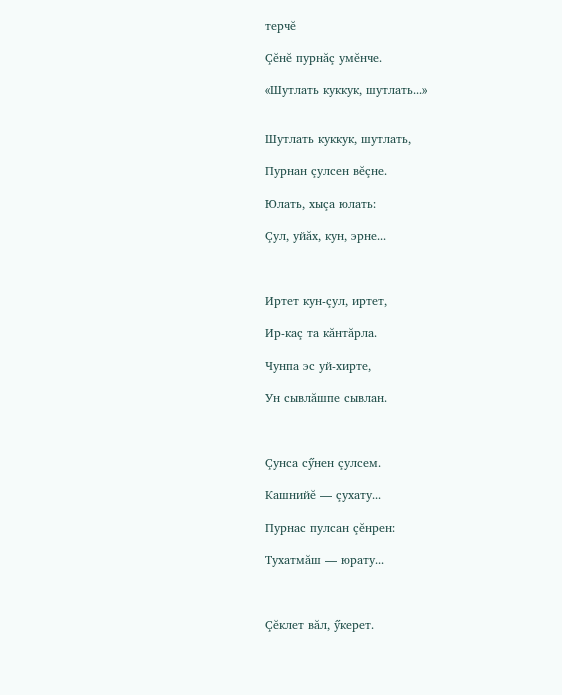терчĕ

Çĕнĕ пурнăç умĕнче.

«Шутлать куккук, шутлать...»


Шутлать куккук, шутлать,

Пурнан çулсен вĕçне.

Юлать, хыçа юлать:

Çул, уйăх, кун, эрне...



Иртет кун-çул, иртет,

Ир-каç та кăнтăрла.

Чунпа эс уй-хирте,

Ун сывлăшпе сывлан.



Çунса сӳнен çулсем.

Кашнийĕ — çухату...

Пурнас пулсан çĕнрен:

Тухатмăш — юрату...



Çĕклет вăл, ӳкерет.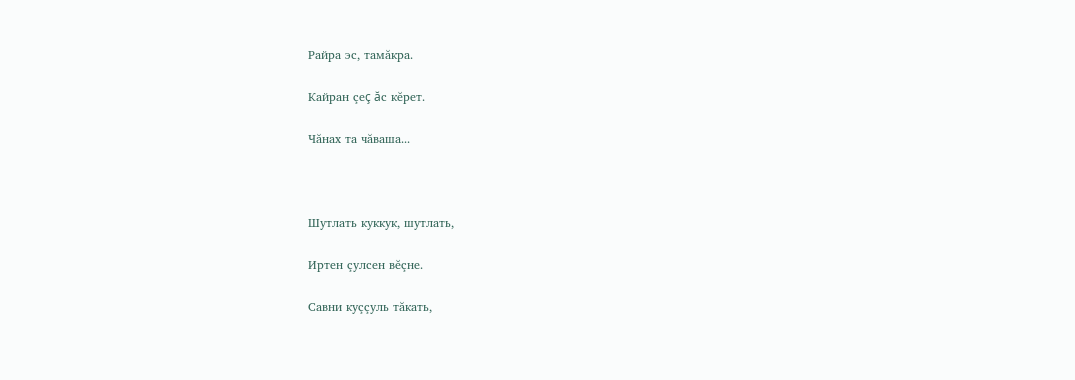Райра эс, тамăкра.

Кайран çеç ăс кĕрет.

Чăнах та чăваша...



Шутлать куккук, шутлать,

Иртен çулсен вĕçне.

Савни куççуль тăкать,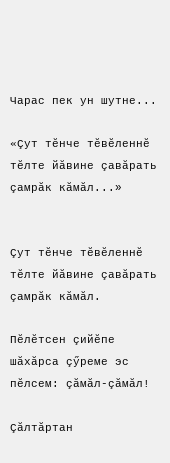Чарас пек ун шутне...

«Çут тĕнче тĕвĕленнĕ тĕлте йăвине çавăрать çамрăк кăмăл...»


Çут тĕнче тĕвĕленнĕ тĕлте йăвине çавăрать çамрăк кăмăл.

Пĕлĕтсен çийĕпе шăхăрса çӳреме эс пĕлсем: çăмăл-çăмăл!

Çăлтăртан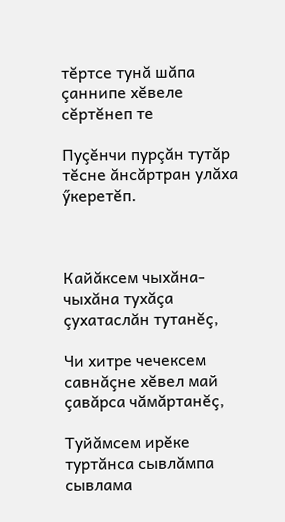тĕртсе тунă шăпа çаннипе хĕвеле сĕртĕнеп те

Пуçĕнчи пурçăн тутăр тĕсне ăнсăртран улăха ӳкеретĕп.



Кайăксем чыхăна-чыхăна тухăçа çухатаслăн тутанĕç,

Чи хитре чечексем савнăçне хĕвел май çавăрса чăмăртанĕç,

Туйăмсем ирĕке туртăнса сывлăмпа сывлама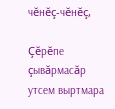чĕнĕç-чĕнĕç,

Çĕрĕпе çывăрмасăр утсем выртмара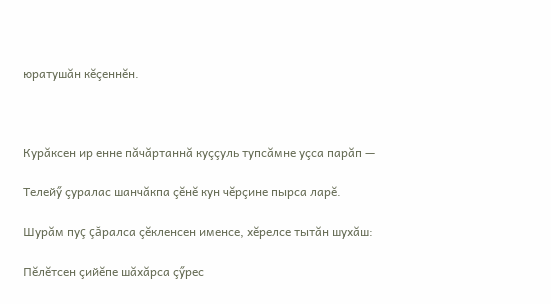юратушăн кĕçеннĕн.



Курăксен ир енне пăчăртаннă куççуль тупсăмне уçса парăп —

Телейӳ çуралас шанчăкпа çĕнĕ кун чĕрçине пырса ларĕ.

Шурăм пуç çăралса çĕкленсен именсе, хĕрелсе тытăн шухăш:

Пĕлĕтсен çийĕпе шăхăрса çӳрес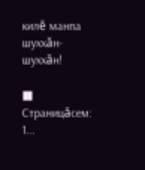килĕ манпа шуххăн-шуххăн!

■ Страницăсем: 1...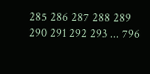285 286 287 288 289 290 291 292 293 ... 796